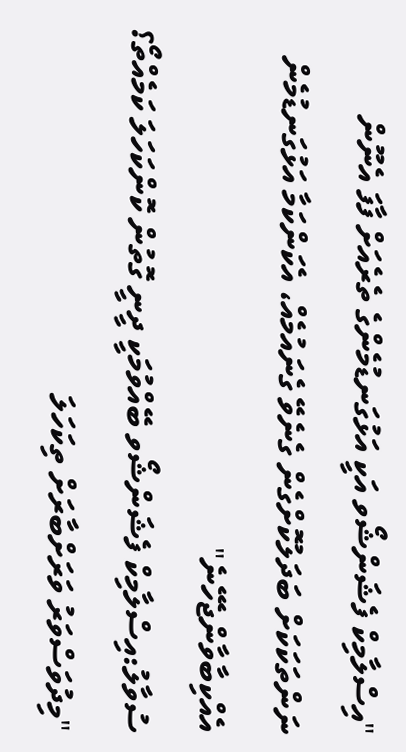"އިސްލާމިކް ފެޝަންޝޯވ އަކީ އަޅުގަނޑުމެންގެ ތެރެއަށް ފާފަ އެނޫން ނަންތަކަކަށް ބަދަލުކޮށްގެން ގެނެވޭ ގެނައުމެއް، އެކަންކަމާ އަޅުގަނޑުމެން އެއްކިބާވާންޖެހޭނެ"
ސުވާލު:އިސްލާމިކް ފެޝަންޝޯވ ބޭއްވުމަކީ ދީނީ ގޮތުން ކޮންކަހަލަ ކަމެއްތޯ؟
"މިދުވަސްވަރު ވަރަށްބާރަށް ތިކަހަލަ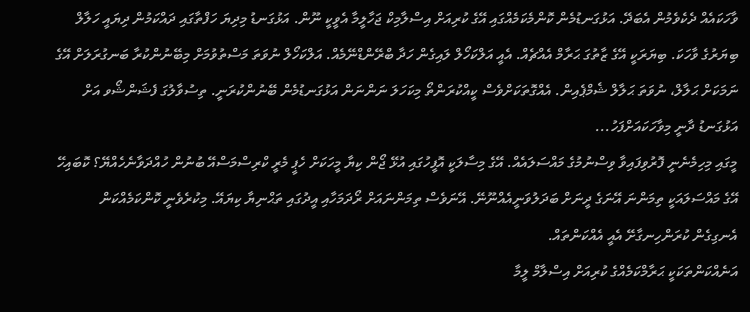ވާހަކައެއް ދެކެވެމުން އެބަދޭ. އަޅުގަނޑުމެން ކޮންމެކަމެއްގައި އޭގެ ކުރިއަށް އިސްލާމިކް ޖަހާލީމާ އެވީކީ ނޫން. އަޅުގަނޑު މިދިޔަ ހަފްތާގައި ދައްކަމުން ދިޔައީ ހަލާލް ބިޔަރުގެ ވާހަކަ. ބިޔަރަކީ އޭގެ ޒާތުގަ ޙަރާމް އެއްޗެއް. އެއީ އަލްކަހޯލް ލައިގެން ހަދާ ބްރޭންޑްނޭމެއް. އަލްކަހޯލް ނުވަތަ މަސްތުވުމަށް މިބޭނުންކުރާ ބަނގުރަލަށް އޭގެ ނަމަކަށް ޙަލާލް، ނުވަތަ ޙަލާލް ޝެމްޕެއިން. އެއްގޮތަކަށްވެސް ކީއްކުރަންތޯ މިކަހަލަ ނަންނަން އަޅުގަނޑުމެން ބޭނުންކުރަނީ. ތިސުވާލުގަ ފެޝަންޝޯވ އަށް އަޅުގަނޑު ދާނީ މިވާހަކައަށްފަހު...
މީގައި މިހިމެނެނީ ފޮރުވިފައިވާ ވިސްނުމުގެ މައްސަލައެއް. އޭގެ މިސާލަކީ އޮފީހުގައި އުޅޭ ޖޯން ކިޔާ މީހަކަށް ހެޕީ މެރީ ކްރިސްމަސްއޭ ބުނުން ހުއްދަވާނެހެއްޔޭ؟ ކޮބައިހޭ އޭގެ މައްސަލައަކީ ތިމަންނަ އޭނަގެ ދީނަށް ބަދަލުވަނީއެއްނޫނޭ. އޭނަވެސް ތިމަންނައަށް ރޯދަމަހާއި އީދުގައި ތަޙްނިޔާ ކިޔައޭ. މިކުރެވެނީ ކޮންކަމެއްކަން އެނގިގެން ކުރަންހިނގާށޭ އެއީ އެއްކަންތައް.
އަނެއްކަންތަކަކީ ޙަރާމްކަމެއްގެ ކުރިއަށް އިސްލާމް ލީމާ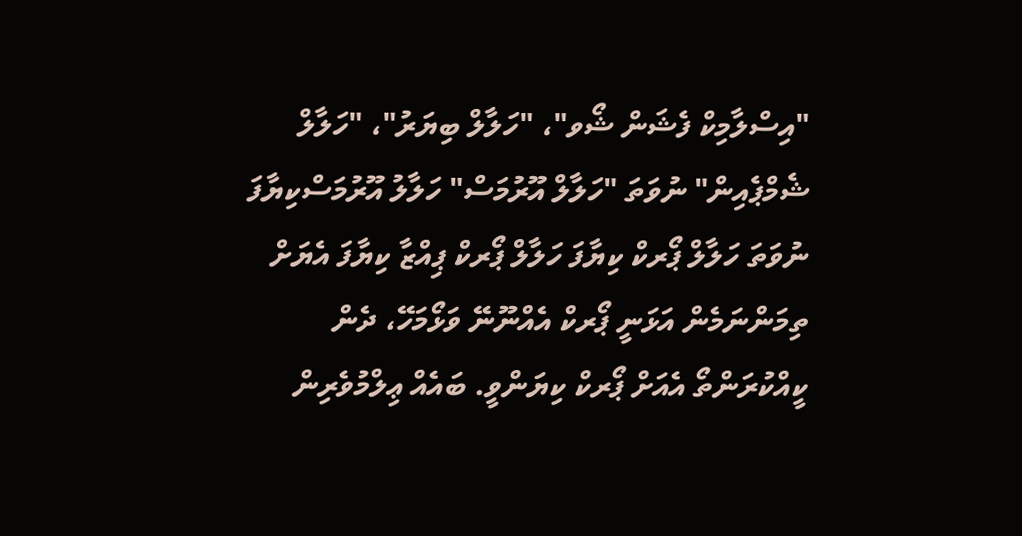"އިސްލާމިކް ފެޝަން ޝޯވ"، "ހަލާލް ބިޔަރު"، "ހަލާލް ޝެމްޕެއިން" ނުވަތަ "ހަލާލް އޫރުމަސް" ހަލާލު އޫރުމަސްކިޔާފަ ނުވަތަ ހަލާލް ޕޯރކް ކިޔާފަ ހަލާލް ޕޯރކް ޕިއްޒާ ކިޔާފަ އެޔަށް ތިމަންނަމެން އަޅަނީ ޕޯރކް އެއްނޫނޭ ވަޅޯމަހޭ، ދެން ކީއްކުރަންތޯ އެއަށް ޕޯރކް ކިޔަންވީ. ބައެއް ޢިލްމުވެރިން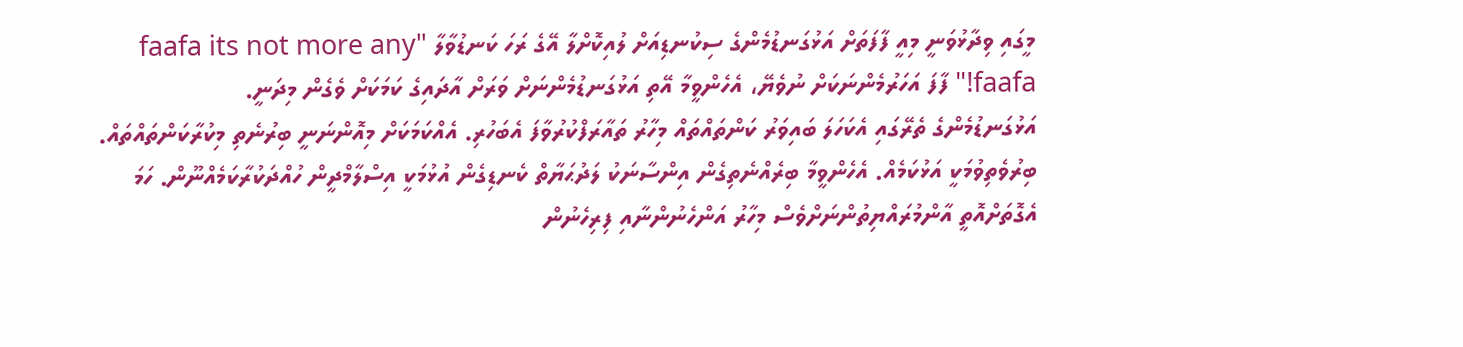މީގައި ވިދާޅުވަނީ މިއީ ފާފަތަށް އަޅުގަނޑުމެންގެ ސިކުނޑިއަށް ލުއިކޮށްލާ އޭގެ ރަހަ ކަނޑުވާލާ "faafa its not more any faafa!" ފާފަ އަހަރުމެންނަކަށް ނުވެޔޭ، އެހެންވީމާ އޭތި އަޅުގަނޑުމެންނަށް ވަރަށް އާދައިގެ ކަމަކަށް ވެގެން މިދަނީ.
އަޅުގަނޑުމެންގެ ތެރޭގައި އެކަހަލަ ބައިވަރު ކަންތައްތައް މިހާރު ތައާރަފްކުރުވާފަ އެބަހުރި. އެއްކަމަކަށް މިއޮންނަނީ ބިރުނެތި މިކުރާކަންތައްތައް. ބިރުވެތިވުމަކީ އަޅުކަމެއް. އެހެންވީމާ ބިރެއްނެތިގެން އިންސާނަކު ލަދުޙަޔާތް ކެނޑިގެން އުޅުމަކީ އިސްލާމްދީން ހުއްދަކުރާކަމެއްނޫން. ހަމަ އެގޮތަށްއޮތީ އާންމުރައްޔިތުންނަށްވެސް މިހާރު އަންހެނުންނާއި ފިރިހެނުން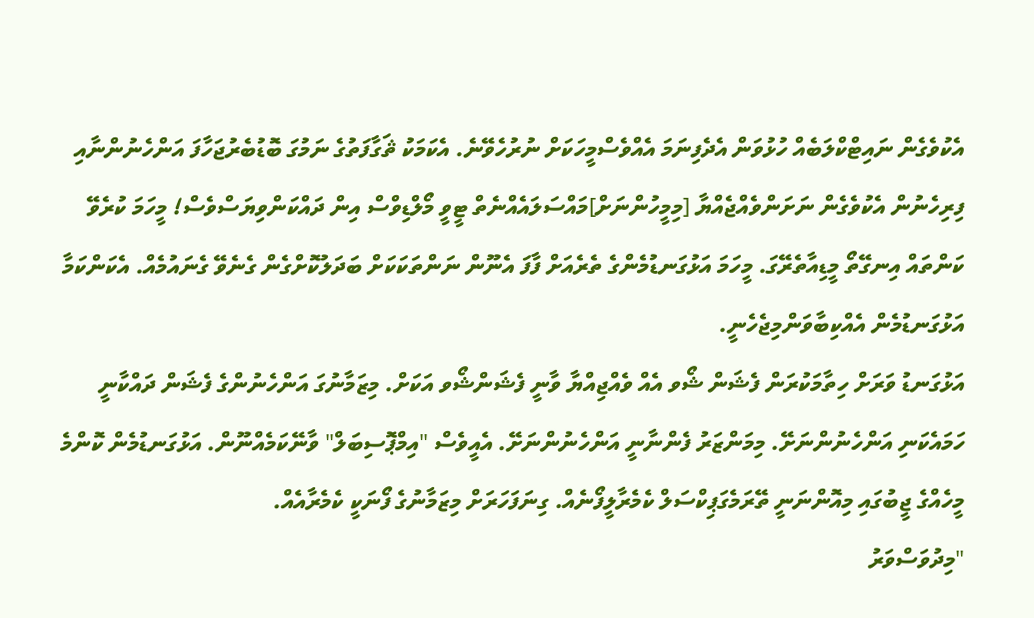އެކުވެގެން ނައިޓްކްލަބެއް ހުޅުވަން އެދެފިނަމަ އެއްވެސްމީހަކަށް ނުރުހެވޭނެ. އެކަމަކު ޘަގާފަތުގެ ނަމުގަ ބޮޑުބެރުޖަހާފަ އަންހެނުންނާއި ފިރިހެނުން އެކުވެގެން ނަށަންވެއްޖެއްޔާ [މިމީހުންނަށް]މައްސަލައެއްނެތް ޓީވީ މޯލްޑިވްސް އިން ދައްކަންވިޔަސްވެސް! މީހަމަ ކުރެވޭ ކަންތައް އިނގޭތޯ މީޑިއާތެރޭގަ. މީހަމަ އަޅުގަނޑުމެންގެ ތެރެއަށް ފާފަ އެނޫން ނަންތަކަކަށް ބަދަލުކޮށްގެން ގެނެވޭ ގެނައުމެއް. އެކަންކަމާ އަޅުގަނޑުމެން އެއްކިބާވަންމިޖެހެނީ.
އަޅުގަނޑު ވަރަށް ހިތާމަކުރަން ފެޝަން ޝޯވ އެއް ވެއްޖިއްޔާ ވާނީ ފެޝަންޝޯވ އަކަށް. މިޒަމާނުގަ އަންހެނުންގެ ފެޝަން ދައްކާނީ ހަމައެކަނި އަންހެނުންނަށޭ. މިމަންޒަރު ފެންނާނީ އަންހެނުންނަށޭ. އެއީވެސް "އިމްޕޮސިބަލް" ވާނޭކަމެއްނޫން. އަޅުގަނޑުމެން ކޮންމެ މީހެއްގެ ޖީބުގައި މިއޮންނަނީ ތޭރަމެގަޕިކްސަލް ކެމެރާލީފޯނެއް. ގިނަފަހަރަށް މިޒަމާނުގެ ފޯނަކީ ކެމެރާއެއް.
"މިދުވަސްވަރު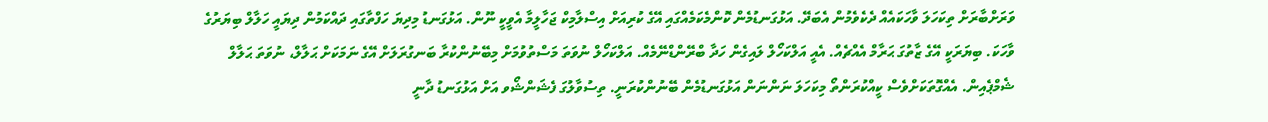ވަރަށްބާރަށް ތިކަހަލަ ވާހަކައެއް ދެކެވެމުން އެބަދޭ. އަޅުގަނޑުމެން ކޮންމެކަމެއްގައި އޭގެ ކުރިއަށް އިސްލާމިކް ޖަހާލީމާ އެވީކީ ނޫން. އަޅުގަނޑު މިދިޔަ ހަފްތާގައި ދައްކަމުން ދިޔައީ ހަލާލް ބިޔަރުގެ ވާހަކަ. ބިޔަރަކީ އޭގެ ޒާތުގަ ޙަރާމް އެއްޗެއް. އެއީ އަލްކަހޯލް ލައިގެން ހަދާ ބްރޭންޑްނޭމެއް. އަލްކަހޯލް ނުވަތަ މަސްތުވުމަށް މިބޭނުންކުރާ ބަނގުރަލަށް އޭގެ ނަމަކަށް ޙަލާލް، ނުވަތަ ޙަލާލް ޝެމްޕެއިން. އެއްގޮތަކަށްވެސް ކީއްކުރަންތޯ މިކަހަލަ ނަންނަން އަޅުގަނޑުމެން ބޭނުންކުރަނީ. ތިސުވާލުގަ ފެޝަންޝޯވ އަށް އަޅުގަނޑު ދާނީ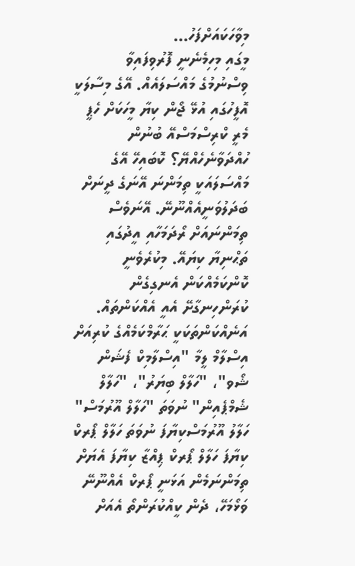މިވާހަކައަށްފަހު...
މީގައި މިހިމެނެނީ ފޮރުވިފައިވާ ވިސްނުމުގެ މައްސަލައެއް. އޭގެ މިސާލަކީ އޮފީހުގައި އުޅޭ ޖޯން ކިޔާ މީހަކަށް ހެޕީ މެރީ ކްރިސްމަސްއޭ ބުނުން ހުއްދަވާނެހެއްޔޭ؟ ކޮބައިހޭ އޭގެ މައްސަލައަކީ ތިމަންނަ އޭނަގެ ދީނަށް ބަދަލުވަނީއެއްނޫނޭ. އޭނަވެސް ތިމަންނައަށް ރޯދަމަހާއި އީދުގައި ތަޙްނިޔާ ކިޔައޭ. މިކުރެވެނީ ކޮންކަމެއްކަން އެނގިގެން ކުރަންހިނގާށޭ އެއީ އެއްކަންތައް.
އަނެއްކަންތަކަކީ ޙަރާމްކަމެއްގެ ކުރިއަށް އިސްލާމް ލީމާ "އިސްލާމިކް ފެޝަން ޝޯވ"، "ހަލާލް ބިޔަރު"، "ހަލާލް ޝެމްޕެއިން" ނުވަތަ "ހަލާލް އޫރުމަސް" ހަލާލު އޫރުމަސްކިޔާފަ ނުވަތަ ހަލާލް ޕޯރކް ކިޔާފަ ހަލާލް ޕޯރކް ޕިއްޒާ ކިޔާފަ އެޔަށް ތިމަންނަމެން އަޅަނީ ޕޯރކް އެއްނޫނޭ ވަޅޯމަހޭ، ދެން ކީއްކުރަންތޯ އެއަށް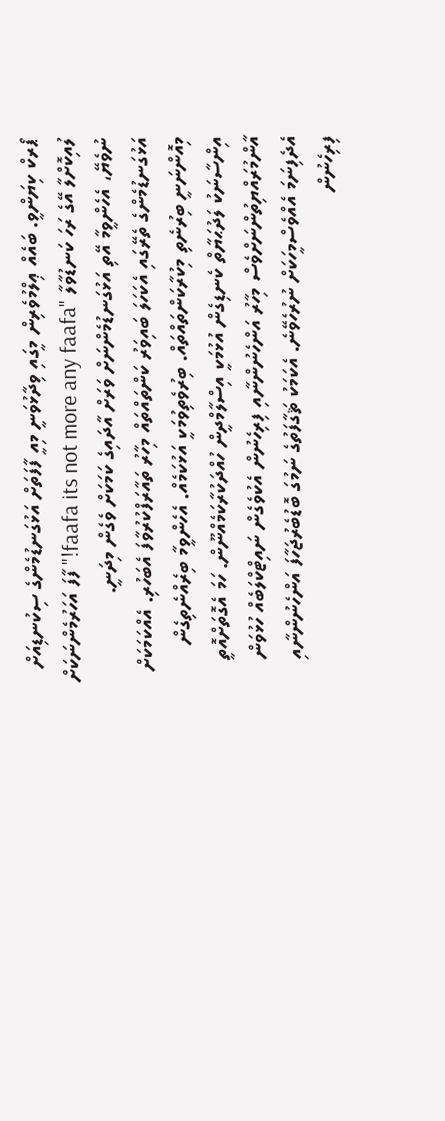ޕޯރކް ކިޔަންވީ. ބައެއް ޢިލްމުވެރިން މީގައި ވިދާޅުވަނީ މިއީ ފާފަތަށް އަޅުގަނޑުމެންގެ ސިކުނޑިއަށް ލުއިކޮށްލާ އޭގެ ރަހަ ކަނޑުވާލާ "faafa its not more any faafa!" ފާފަ އަހަރުމެންނަކަށް ނުވެޔޭ، އެހެންވީމާ އޭތި އަޅުގަނޑުމެންނަށް ވަރަށް އާދައިގެ ކަމަކަށް ވެގެން މިދަނީ.
އަޅުގަނޑުމެންގެ ތެރޭގައި އެކަހަލަ ބައިވަރު ކަންތައްތައް މިހާރު ތައާރަފްކުރުވާފަ އެބަހުރި. އެއްކަމަކަށް މިއޮންނަނީ ބިރުނެތި މިކުރާކަންތައްތައް. ބިރުވެތިވުމަކީ އަޅުކަމެއް. އެހެންވީމާ ބިރެއްނެތިގެން އިންސާނަކު ލަދުޙަޔާތް ކެނޑިގެން އުޅުމަކީ އިސްލާމްދީން ހުއްދަކުރާކަމެއްނޫން. ހަމަ އެގޮތަށްއޮތީ އާންމުރައްޔިތުންނަށްވެސް މިހާރު އަންހެނުންނާއި ފިރިހެނުން އެކުވެގެން ނައިޓްކްލަބެއް ހުޅުވަން އެދެފިނަމަ އެއްވެސްމީހަކަށް ނުރުހެވޭނެ. އެކަމަކު ޘަގާފަތުގެ ނަމުގަ ބޮޑުބެރުޖަހާފަ އަންހެނުންނާއި ފިރިހެނުން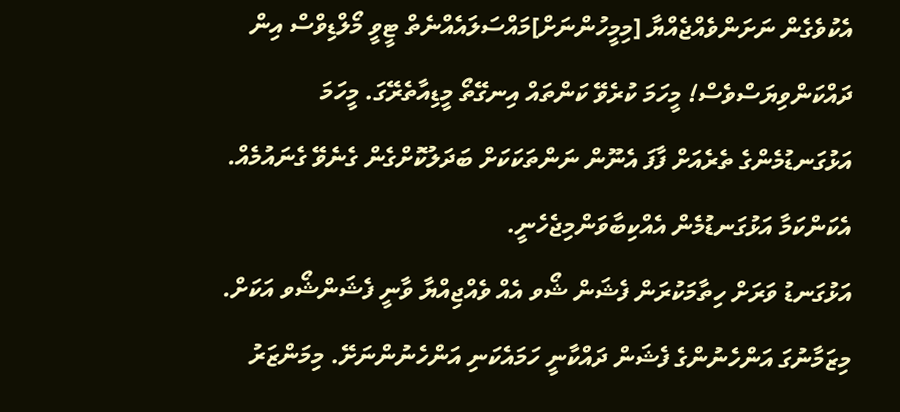އެކުވެގެން ނަށަންވެއްޖެއްޔާ [މިމީހުންނަށް]މައްސަލައެއްނެތް ޓީވީ މޯލްޑިވްސް އިން ދައްކަންވިޔަސްވެސް! މީހަމަ ކުރެވޭ ކަންތައް އިނގޭތޯ މީޑިއާތެރޭގަ. މީހަމަ އަޅުގަނޑުމެންގެ ތެރެއަށް ފާފަ އެނޫން ނަންތަކަކަށް ބަދަލުކޮށްގެން ގެނެވޭ ގެނައުމެއް. އެކަންކަމާ އަޅުގަނޑުމެން އެއްކިބާވަންމިޖެހެނީ.
އަޅުގަނޑު ވަރަށް ހިތާމަކުރަން ފެޝަން ޝޯވ އެއް ވެއްޖިއްޔާ ވާނީ ފެޝަންޝޯވ އަކަށް. މިޒަމާނުގަ އަންހެނުންގެ ފެޝަން ދައްކާނީ ހަމައެކަނި އަންހެނުންނަށޭ. މިމަންޒަރު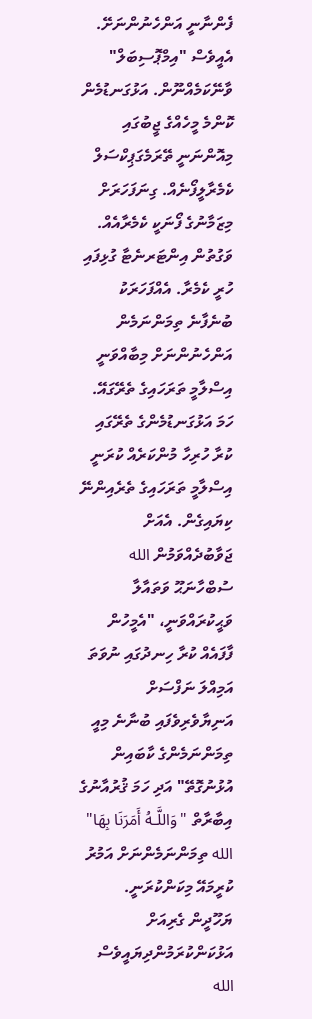ފެންނާނީ އަންހެނުންނަށޭ. އެއީވެސް "އިމްޕޮސިބަލް" ވާނޭކަމެއްނޫން. އަޅުގަނޑުމެން ކޮންމެ މީހެއްގެ ޖީބުގައި މިއޮންނަނީ ތޭރަމެގަޕިކްސަލް ކެމެރާލީފޯނެއް. ގިނަފަހަރަށް މިޒަމާނުގެ ފޯނަކީ ކެމެރާއެއް.
ވަގުތުން އިންޓަރނެޓާ ގުޅިފައި ހުރީ ކެމެރާ. އެއްފަހަރަކު ބުނެފާނެ ތިމަންނަމެން އަންހެނުންނަށް މިބާއްވަނީ އިސްލާމީ ތަރަހައިގެ ތެރޭގައޭ. ހަމަ އަޅުގަނޑުމެންގެ ތެރޭގައި ކުރާ ހުރިހާ މުންކަރެއް ކުރަނީ އިސްލާމީ ތަރަހައިގެ ތެރެއިންނޭ ކިޔައިގެން. އެއަށް ޖަވާބުދެއްވަމުން الله ސުބްހާނަޙޫ ވަތައާލާ ވަޙީކުރައްވަނީ، "އެމީހުން ފާފައެއް ކުރާ ހިނދުގައި ނުވަތަ އަމިއްލަ ނަފްސަށް އަނިޔާވެރިވެފައި ބުނާނެ މިއީ ތިމަންނަމެންގެ ކާބައިން އުޅުނުގޮތޭ" އަދި ހަމަ ޤުރުއާނުގެ އިބާރާތް "وَاللَّـهُ أَمَرَنَا بِهَا" الله ތިމަންނަމެންނަށް އަމުރު ކުރީމައޭ މިކަންކުރަނީ. ޔަހޫދީން ގެރިއަށް އަޅުކަންކުރަމުންދިޔައީވެސް الله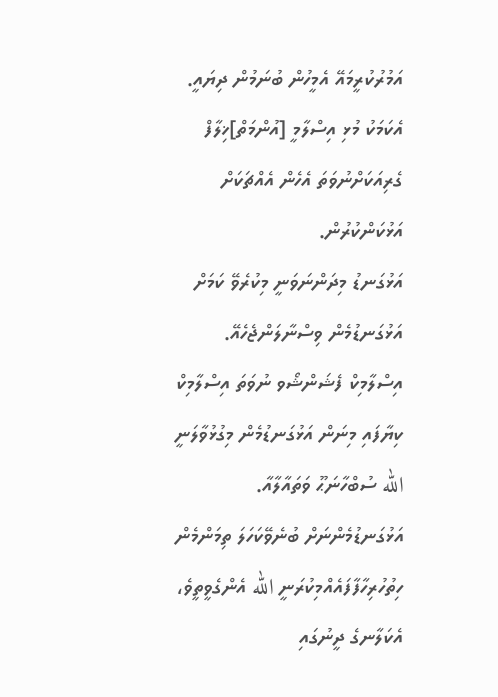އަމުރުކުރީމައޭ އެމީހުން ބުނަމުން ދިޔައީ. އެކަމަކު މުޅި އިސްލާމީ [އުންމަތް]ޚިލާފް ގެރިއަކަށްނުވަތަ އެހެން އެއްޗަކަށް އަޅުކަންކުރުން.
އަޅުގަނޑު މިދަންނަވަނީ މިކުރެވޭ ކަމަށް އަޅުގަނޑުމެން ވިސްނާލަންޖެހެއޭ. އިސްލާމިކް ފެޝަންޝޯވ ނުވަތަ އިސްލާމިކް ކިޔާފައި މިނަން އަޅުގަނޑުމެން މިގުޅުވާލަނީ الله ސުބްހާނަޙޫ ވަތައާލާއާ. އަޅުގަނޑުމެންނަށް ބުނެވޭކަހަލަ ތިމަންމެން ހިތުހުރިހާފާފައެއްމިކުރަނީ الله އެންގެވީތީވެ، އެކަލާނގެ ދީނުގައި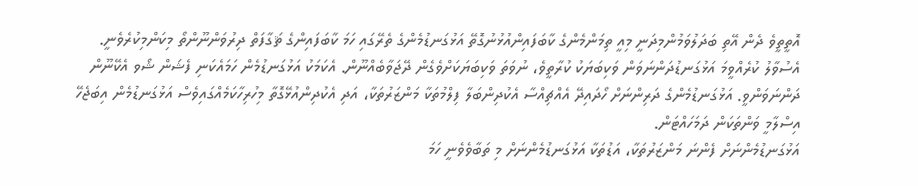އޮތީތީވެ ދެން އޭތި ބަދަލުވަމުންމިދަނީ މިއީ ތިމަންމެންގެ ކާބަފައިންއުޅުނުގޮތޭ އަޅުގަނޑުމެންގެ ތެރޭގައި ހަމަ ކާބަފައިންގެ ޘަގާފަތް ދިރުވަންނޫންތޯ މިކަންމިކުރެވެނީ.
އެސުވާލު ކުރެއްވީމަ އަޅުގަނޑުދަންނަވަން ވަކިބަޔަކު ކުރާތީވެ، ނުވަތަ ވަކިބަޔަކަށްވެގެން ދޭޖަވާބެއްނޫން. އެކަމަކު އަޅުގަނޑުމެން ހަމައެކަނި ފެޝަން ޝޯވ އެކޭނޫން ދަންނަވަންވީ. އަޅުގަނޑުމެންގެ ދަރިންނަށް ހޯދައިދޭ އެއްޗިއްސާ އެކުދިންބަލާ ފިލްމުތަކާ މަންޒަރުތަކާ، އަދި އެކުދިންއުޅޭގޮތާ މިހުރިހާކަމެއްގައިވެސް އަޅުގަނޑުމެން އިބަޖެހޭ އިސްލާމީ ވަންތަކަން ދަމަހައްޓަން.
އަޅުގަނޑުމެންނަށް ފެންނަ މަންޒަރުތަކާ، އަޑުތަކާ އަޅުގަނޑުމެންނަށް މި ތަބާވެވެނީ ހަމަ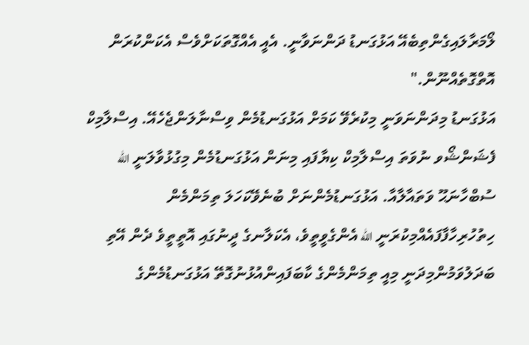ލޯމަރާލައިގެންތިބެއޭ އަޅުގަނޑު ދަންނަވާނީ. އެއީ އެއްގޮތަކަށްވެސް އެކަންކުރަން އޮތްގޮތެއްނޫން."
އަޅުގަނޑު މިދަންނަވަނީ މިކުރެވޭ ކަމަށް އަޅުގަނޑުމެން ވިސްނާލަންޖެހެއޭ. އިސްލާމިކް ފެޝަންޝޯވ ނުވަތަ އިސްލާމިކް ކިޔާފައި މިނަން އަޅުގަނޑުމެން މިގުޅުވާލަނީ الله ސުބްހާނަޙޫ ވަތައާލާއާ. އަޅުގަނޑުމެންނަށް ބުނެވޭކަހަލަ ތިމަންމެން ހިތުހުރިހާފާފައެއްމިކުރަނީ الله އެންގެވީތީވެ، އެކަލާނގެ ދީނުގައި އޮތީތީވެ ދެން އޭތި ބަދަލުވަމުންމިދަނީ މިއީ ތިމަންމެންގެ ކާބަފައިންއުޅުނުގޮތޭ އަޅުގަނޑުމެންގެ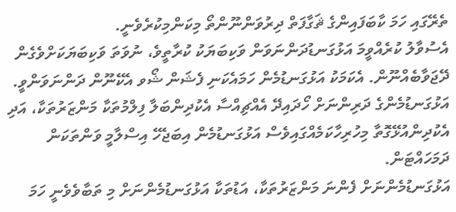ތެރޭގައި ހަމަ ކާބަފައިންގެ ޘަގާފަތް ދިރުވަންނޫންތޯ މިކަންމިކުރެވެނީ.
އެސުވާލު ކުރެއްވީމަ އަޅުގަނޑުދަންނަވަން ވަކިބަޔަކު ކުރާތީވެ، ނުވަތަ ވަކިބަޔަކަށްވެގެން ދޭޖަވާބެއްނޫން. އެކަމަކު އަޅުގަނޑުމެން ހަމައެކަނި ފެޝަން ޝޯވ އެކޭނޫން ދަންނަވަންވީ. އަޅުގަނޑުމެންގެ ދަރިންނަށް ހޯދައިދޭ އެއްޗިއްސާ އެކުދިންބަލާ ފިލްމުތަކާ މަންޒަރުތަކާ، އަދި އެކުދިންއުޅޭގޮތާ މިހުރިހާކަމެއްގައިވެސް އަޅުގަނޑުމެން އިބަޖެހޭ އިސްލާމީ ވަންތަކަން ދަމަހައްޓަން.
އަޅުގަނޑުމެންނަށް ފެންނަ މަންޒަރުތަކާ، އަޑުތަކާ އަޅުގަނޑުމެންނަށް މި ތަބާވެވެނީ ހަމަ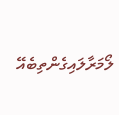ލޯމަރާލައިގެންތިބެއޭ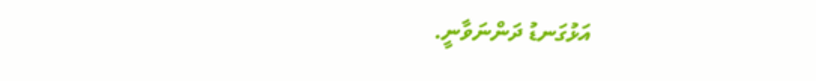އަޅުގަނޑު ދަންނަވާނީ.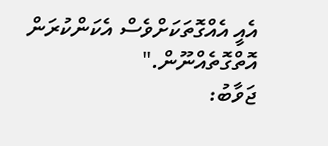އެއީ އެއްގޮތަކަށްވެސް އެކަންކުރަން އޮތްގޮތެއްނޫން."
ޖަވާބު: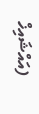(އައްޝައިޚް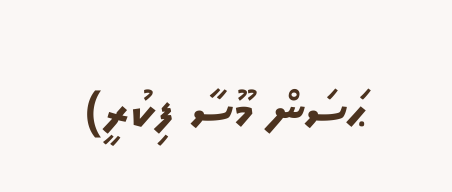ޙަސަން މޫސާ ފިކުރީ)